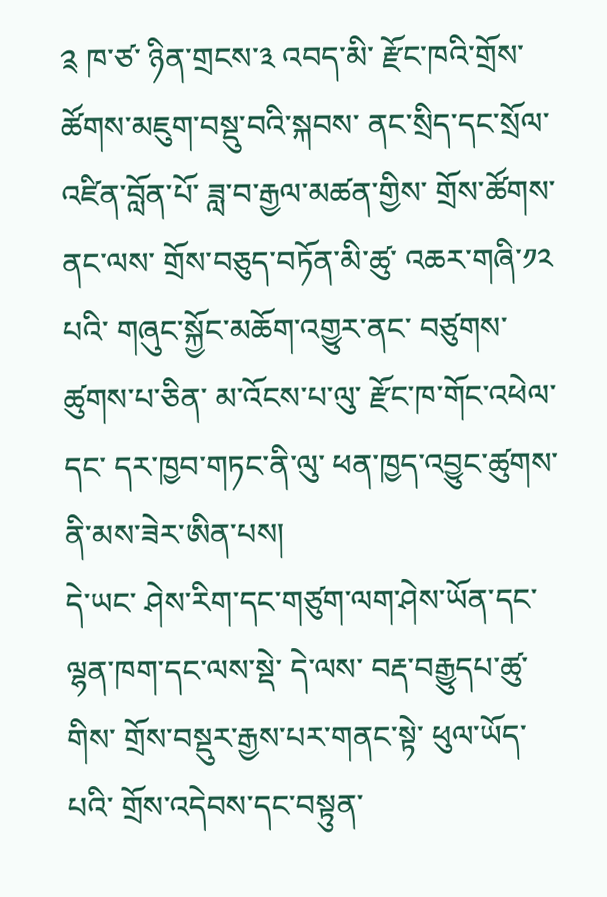༉ ཁ་ཙ་ ཉིན་གྲངས་༣ འབད་མི་ རྫོང་ཁའི་གྲོས་ཚོགས་མཇུག་བསྡུ་བའི་སྐབས་ ནང་སྲིད་དང་སྲོལ་འཛིན་བློན་པོ་ ཟླ་བ་རྒྱལ་མཚན་གྱིས་ གྲོས་ཚོགས་ནང་ལས་ གྲོས་བཅུད་བཏོན་མི་ཚུ་ འཆར་གཞི་༡༢ པའི་ གཞུང་སྐྱོང་མཆོག་འགྱུར་ནང་ བཙུགས་ཚུགས་པ་ཅིན་ མ་འོངས་པ་ལུ་ རྫོང་ཁ་གོང་འཕེལ་དང་ དར་ཁྱབ་གཏང་ནི་ལུ་ ཕན་ཁྱད་འབྱུང་ཚུགས་ནི་མས་ཟེར་ཨིན་པས།
དེ་ཡང་ ཤེས་རིག་དང་གཙུག་ལག་ཤེས་ཡོན་དང་ ལྷན་ཁག་དང་ལས་སྡེ་ དེ་ལས་ བརྡ་བརྒྱུདཔ་ཚུ་གིས་ གྲོས་བསྡུར་རྒྱས་པར་གནང་སྟེ་ ཕུལ་ཡོད་པའི་ གྲོས་འདེབས་དང་བསྟུན་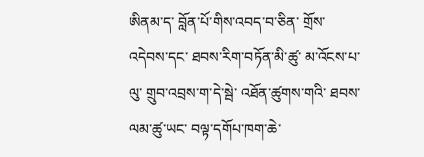ཨིནམ་ད་ བློན་པོ་གིས་འབད་བ་ཅིན་ གྲོས་འདེབས་དང་ ཐབས་རིག་བཏོན་མི་ཚུ་ མ་འོངས་པ་ལུ་ གྲུབ་འབྲས་ག་དེ་སྦེ་ འཐོན་ཚུགས་གའི་ ཐབས་ལམ་ཚུ་ཡང་ བལྟ་དགོཔ་ཁག་ཆེ་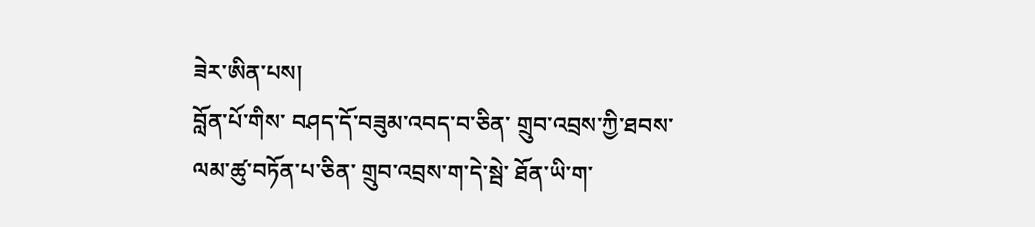ཟེར་ཨིན་པས།
བློན་པོ་གིས་ བཤད་དོ་བཟུམ་འབད་བ་ཅིན་ གྲུབ་འབྲས་ཀྱི་ཐབས་ལམ་ཚུ་བཏོན་པ་ཅིན་ གྲུབ་འབྲས་ག་དེ་སྦེ་ ཐོན་ཡི་ག་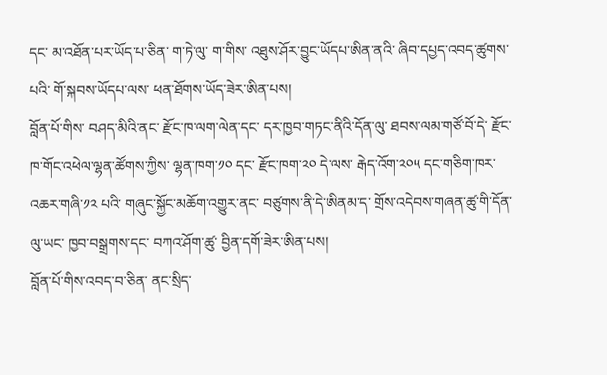དང་ མ་འཐོན་པར་ཡོད་པ་ཅིན་ ག་ཏེ་ལུ་ ག་གིས་ འཐུས་ཤོར་བྱུང་ཡོདཔ་ཨིན་ནའི་ ཞིབ་དཔྱད་འབད་ཚུགས་པའི་ གོ་སྐབས་ཡོདཔ་ལས་ ཕན་ཐོགས་ཡོད་ཟེར་ཨིན་པས།
བློན་པོ་གིས་ བཤད་མིའི་ནང་ རྫོང་ཁ་ལག་ལེན་དང་ དར་ཁྱབ་གཏང་ནིའི་དོན་ལུ་ ཐབས་ལམ་གཙོ་བོ་དེ་ རྫོང་ཁ་གོང་འཕེལ་ལྷན་ཚོགས་ཀྱིས་ ལྷན་ཁག་༡༠ དང་ རྫོང་ཁག་༢༠ དེ་ལས་ རྒེད་འོག་༢༠༥ དང་གཅིག་ཁར་ འཆར་གཞི་༡༢ པའི་ གཞུང་སྐྱོང་མཆོག་འགྱུར་ནང་ བཙུགས་ནི་དེ་ཨིནམ་ད་ གྲོས་འདེབས་གཞན་ཚུ་གི་དོན་ལུ་ཡང་ ཁྱབ་བསྒྲགས་དང་ བཀའ་ཤོག་ཚུ་ བྱིན་དགོ་ཟེར་ཨིན་པས།
བློན་པོ་གིས་འབད་བ་ཅིན་ ནང་སྲིད་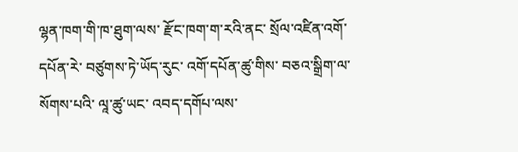ལྷན་ཁག་གི་ཁ་ཐུག་ལས་ རྫོང་ཁག་ག་རའི་ནང་ སྲོལ་འཛིན་འགོ་དཔོན་རེ་ བཙུགས་ཏེ་ཡོད་རུང་ འགོ་དཔོན་ཚུ་གིས་ བཅའ་སྒྲིག་ལ་སོགས་པའི་ ལཱ་ཚུ་ཡང་ འབད་དགོཔ་ལས་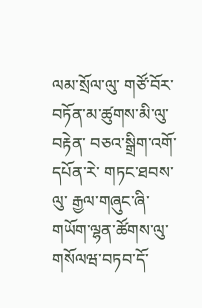ལམ་སྲོལ་ལུ་ གཙོ་བོར་བཏོན་མ་ཚུགས་མི་ལུ་བརྟེན་ བཅའ་སྒྲིག་འགོ་དཔོན་རེ་ གཏང་ཐབས་ལུ་ རྒྱལ་གཞུང་ཞི་གཡོག་ལྷན་ཚོགས་ལུ་ གསོལཝ་བཏབ་དོ་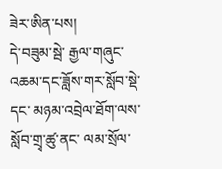ཟེར་ཨིན་པས།
དེ་བཟུམ་སྦེ་ རྒྱལ་གཞུང་འཆམ་དང་ཟློས་གར་སློབ་སྡེ་དང་ མཉམ་འབྲེལ་ཐོག་ལས་ སློབ་གྲྭ་ཚུ་ནང་ ལམ་སྲོལ་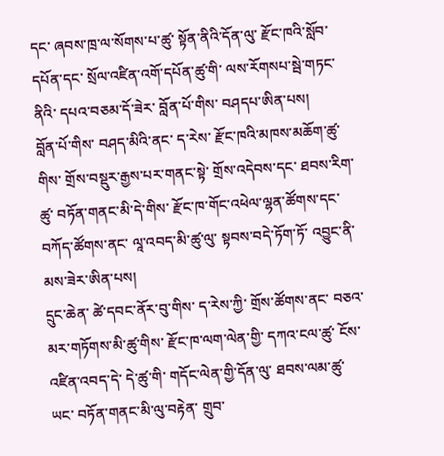དང་ ཞབས་ཁྲ་ལ་སོགས་པ་ཚུ་ སྟོན་ནིའི་དོན་ལུ་ རྫོང་ཁའི་སློབ་དཔོན་དང་ སྲོལ་འཛིན་འགོ་དཔོན་ཚུ་གི་ ལས་རོགསཔ་སྦེ་གཏང་ནིའི་ དཔའ་བཅམ་དོ་ཟེར་ བློན་པོ་གིས་ བཤདཔ་ཨིན་པས།
བློན་པོ་གིས་ བཤད་མིའི་ནང་ ད་རེས་ རྫོང་ཁའི་མཁས་མཆོག་ཚུ་གིས་ གྲོས་བསྡུར་རྒྱས་པར་གནང་སྟེ་ གྲོས་འདེབས་དང་ ཐབས་རིག་ཚུ་ བཏོན་གནང་མི་དེ་གིས་ རྫོང་ཁ་གོང་འཕེལ་ལྷན་ཚོགས་དང་ བཀོད་ཚོགས་ནང་ ལཱ་འབད་མི་ཚུ་ལུ་ སྟབས་བདེ་ཏོག་ཏོ་ འབྱུང་ནི་མས་ཟེར་ཨིན་པས།
དྲུང་ཆེན་ ཚེ་དབང་ནོར་བུ་གིས་ ད་རེས་ཀྱི་ གྲོས་ཚོགས་ནང་ བཅའ་མར་གཏོགས་མི་ཚུ་གིས་ རྫོང་ཁ་ལག་ལེན་གྱི་ དཀའ་ངལ་ཚུ་ ངོས་འཛིན་འབད་དེ་ དེ་ཚུ་གི་ གདོང་ལེན་གྱི་དོན་ལུ་ ཐབས་ལམ་ཚུ་ཡང་ བཏོན་གནང་མི་ལུ་བརྟེན་ གྲུབ་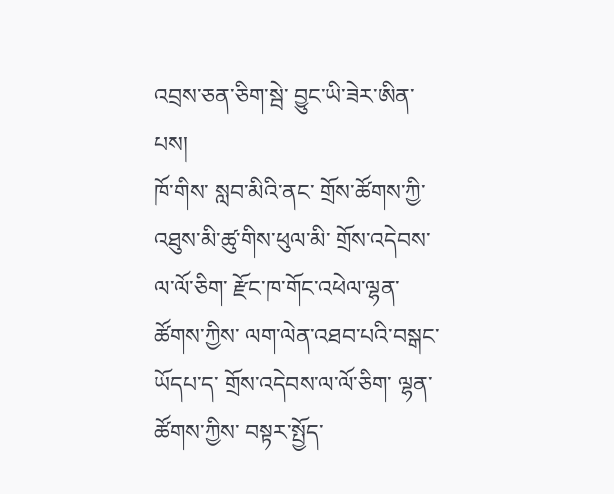འབྲས་ཅན་ཅིག་སྦེ་ བྱུང་ཡི་ཟེར་ཨིན་པས།
ཁོ་གིས་ སླབ་མིའི་ནང་ གྲོས་ཚོགས་ཀྱི་ འཐུས་མི་ཚུ་གིས་ཕུལ་མི་ གྲོས་འདེབས་ལ་ལོ་ཅིག་ རྫོང་ཁ་གོང་འཕེལ་ལྷན་ཚོགས་ཀྱིས་ ལག་ལེན་འཐབ་པའི་བསྒང་ཡོདཔ་ད་ གྲོས་འདེབས་ལ་ལོ་ཅིག་ ལྷན་ཚོགས་ཀྱིས་ བསྟར་སྤྱོད་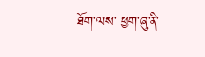ཐོག་ལས་ ཕྱག་ཞུ་ནི་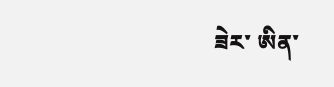ཟེར་ ཨིན་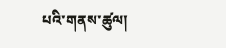པའི་གནས་ཚུལ།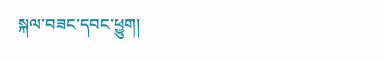སྐལ་བཟང་དབང་ཕྱུག།